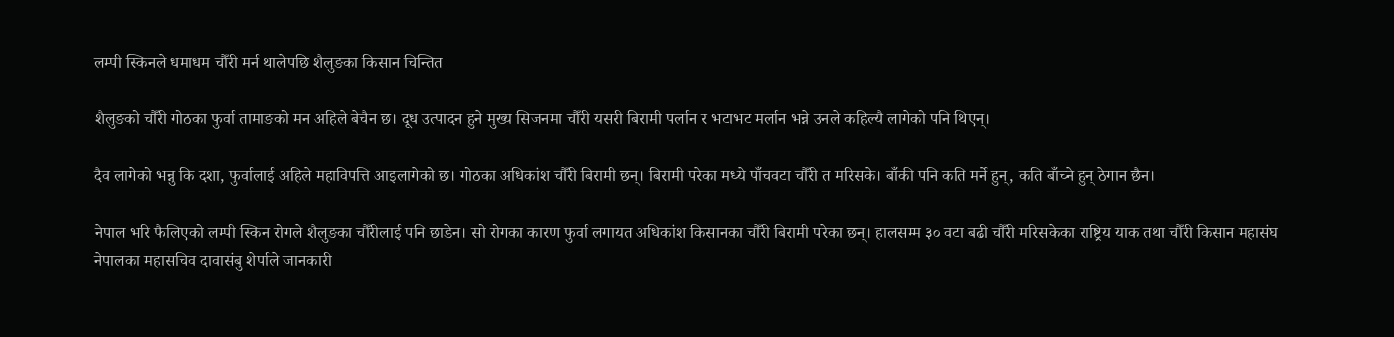लम्पी स्किनले धमाधम चौँरी मर्न थालेपछि शैलुङका किसान चिन्तित

शैलुङको चौँरी गोठका फुर्वा तामाङको मन अहिले बेचैन छ। दूध उत्पादन हुने मुख्य सिजनमा चौँरी यसरी बिरामी पर्लान र भटाभट मर्लान भन्ने उनले कहिल्यै लागेको पनि थिएन्।

दैव लागेको भन्नु कि दशा, फुर्वालाई अहिले महाविपत्ति आइलागेको छ। गोठका अधिकांश चौँरी बिरामी छन्। बिरामी परेका मध्ये पाँचवटा चौँरी त मरिसके। बाँकी पनि कति मर्ने हुन्, कति बाँच्ने हुन् ठेगान छैन।

नेपाल भरि फैलिएको लम्पी स्किन रोगले शैलुङका चौँरीलाई पनि छाडेन। सो रोगका कारण फुर्वा लगायत अधिकांश किसानका चौँरी बिरामी परेका छन्। हालसम्म ३० वटा बढी चौँरी मरिसकेका राष्ट्रिय याक तथा चौँरी किसान महासंघ नेपालका महासचिव दावासंबु शेर्पाले जानकारी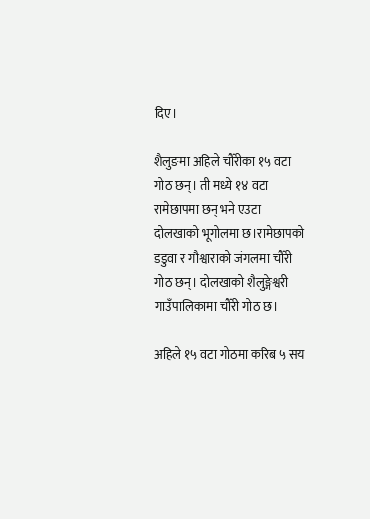दिए।

शैलुङमा अहिले चौँरीका १५ वटा गोठ छन्। ती मध्ये १४ वटा रामेछापमा छन् भने एउटा दोलखाको भूगोलमा छ।रामेछापको डडुवा र गौश्वाराको जंगलमा चौँरी गोठ छन्। दोलखाको शैलुङ्गेश्वरी गाउँपालिकामा चौँरी गोठ छ।

अहिले १५ वटा गोठमा करिब ५ सय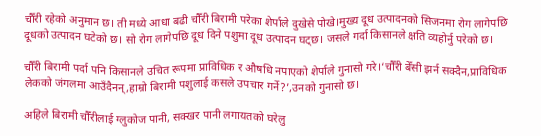चौँरी रहेको अनुमान छ। ती मध्ये आधा बढी चौँरी बिरामी परेका शेर्पाले दुखेसे पोखे।मुख्य दूध उत्पादनको सिजनमा रोग लागेपछि दूधको उत्पादन घटेको छ। सो रोग लागेपछि दूध दिने पशुमा दूध उत्पादन घट्छ। जसले गर्दा किसानले क्षति व्यहोर्नु परेको छ।

चौँरी बिरामी पर्दा पनि किसानले उचित रूपमा प्राविधिक र औषधि नपाएको शेर्पाले गुनासो गरे।‘चौँरी बेँसी झर्न सक्दैन,प्राविधिक लेकको जंगलमा आउँदैनन्,हाम्रो बिरामी पशुलाई कसले उपचार गर्ने?’,उनको गुनासो छ।

अहिले बिरामी चौँरीलाई ग्लुकोज पानी, सक्खर पानी लगायतको घरेलु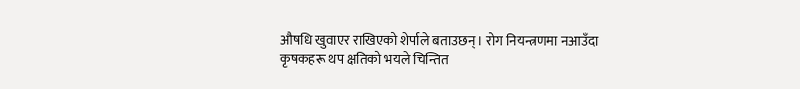औषधि खुवाएर राखिएको शेर्पाले बताउछन्। रोग नियन्त्रणमा नआउँदा कृषकहरू थप क्षतिको भयले चिन्तित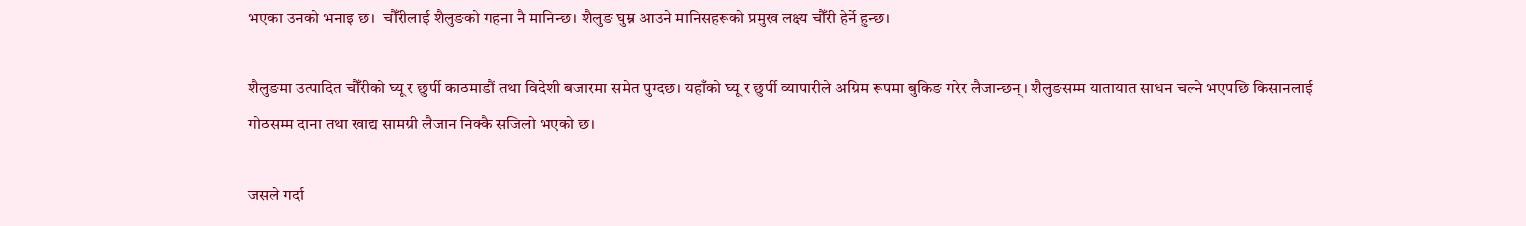भएका उनको भनाइ छ।  चौँरीलाई शैलुङको गहना नै मानिन्छ। शैलुङ घुम्न आउने मानिसहरूको प्रमुख लक्ष्य चौँरी हेर्ने हुन्छ।

शैलुङमा उत्पादित चौँरीको घ्यू र छुर्पी काठमाडौं तथा विदेशी बजारमा समेत पुग्दछ। यहाँको घ्यू र छुर्पी व्यापारीले अग्रिम रूपमा बुकिङ गरेर लैजान्छन्। शैलुङसम्म यातायात साधन चल्ने भएपछि किसानलाई गोठसम्म दाना तथा खाद्य सामग्री लैजान निक्कै सजिलो भएको छ।

जसले गर्दा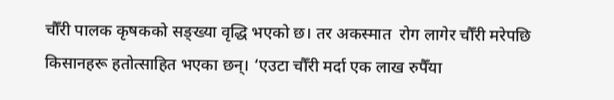चौँरी पालक कृषकको सङ्ख्या वृद्धि भएको छ। तर अकस्मात  रोग लागेर चौँरी मरेपछि किसानहरू हतोत्साहित भएका छन्। ‘एउटा चौँरी मर्दा एक लाख रुपैँया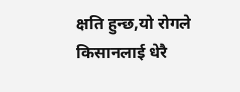क्षति हुन्छ,यो रोगले किसानलाई धेरै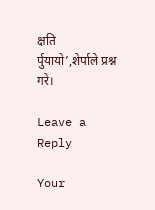क्षति र्पुयायो’,शेर्पाले प्रश्न गरे।

Leave a Reply

Your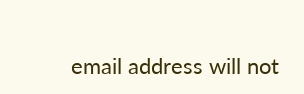email address will not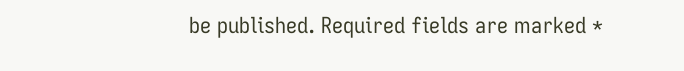be published. Required fields are marked *